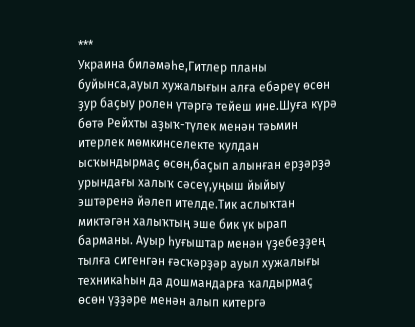***
Украина биләмәһе,Гитлер планы буйынса,ауыл хужалығын алға ебәреү өсөн ҙур баҫыу ролен үтәргә тейеш ине.Шуға күрә бөтә Рейхты аҙыҡ-түлек менән тәьмин итерлек мөмкинселекте ҡулдан ысҡындырмаҫ өсөн,баҫып алынған ерҙәрҙә урындағы халыҡ сәсеү,уңыш йыйыу эштәренә йәлеп ителде.Тик аслыҡтан миктәгән халыҡтың эше бик үк ырап барманы. Ауыр һуғыштар менән үҙебеҙҙең тылға сигенгән ғәсҡәрҙәр ауыл хужалығы техникаһын да дошмандарға ҡалдырмаҫ өсөн үҙҙәре менән алып китергә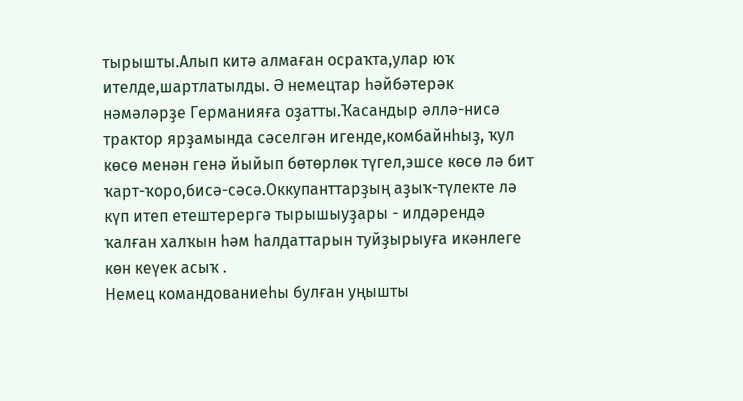тырышты.Алып китә алмаған осраҡта,улар юҡ ителде,шартлатылды. Ә немецтар һәйбәтерәк нәмәләрҙе Германияға оҙатты.Ҡасандыр әллә-нисә трактор ярҙамында сәселгән игенде,комбайнһыҙ, ҡул көсө менән генә йыйып бөтөрлөк түгел,эшсе көсө лә бит ҡарт-ҡоро,бисә-сәсә.Оккупанттарҙың аҙыҡ-түлекте лә күп итеп етештерергә тырышыуҙары - илдәрендә ҡалған халҡын һәм һалдаттарын туйҙырыуға икәнлеге көн кеүек асыҡ .
Немец командованиеһы булған уңышты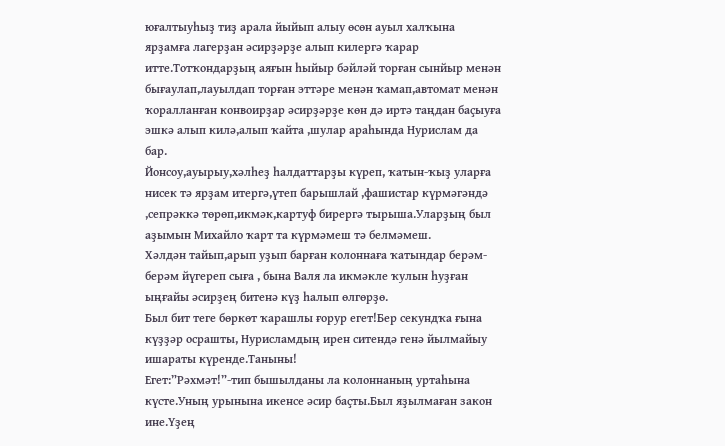юғалтыуһыҙ тиҙ арала йыйып алыу өсөн ауыл халҡына ярҙамға лагерҙан әсирҙәрҙе алып килергә ҡарар итте.Тотҡондарҙың аяғын һыйыр бәйләй торған сынйыр менән бығаулап,лауылдап торған эттәре менән ҡамап,автомат менән ҡоралланған конвоирҙар әсирҙәрҙе көн дә иртә таңдан баҫыуға эшкә алып килә,алып ҡайта ,шулар араһында Нурислам да бар.
Йонсоу,ауырыу,хәлһеҙ һалдаттарҙы күреп, ҡатын-ҡыҙ уларға нисек тә ярҙам итергә,үтеп барышлай ,фашистар күрмәгәндә ,сепрәккә төрөп,икмәк,картуф бирергә тырыша.Уларҙың был аҙымын Михайло ҡарт та күрмәмеш тә белмәмеш.
Хәлдән тайып,арып уҙып барған колоннаға ҡатындар берәм-берәм йүгереп сыға , бына Валя ла икмәкле ҡулын һуҙған ыңғайы әсирҙең битенә күҙ һалып өлгөрҙө.
Был бит теге бөркөт ҡарашлы ғорур егет!Бер секундҡа ғына күҙҙәр осрашты, Нурисламдың ирен ситендә генә йылмайыу ишараты күренде.Таныны!
Егет:”Рәхмәт!”-тип бышылданы ла колоннаның уртаһына күсте.Уның урынына икенсе әсир баҫты.Был яҙылмаған закон ине.Үҙең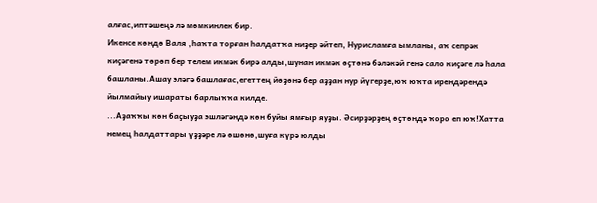алғас,иптәшеңә лә мөмкинлек бир.
Икенсе көндө Валя ,һаҡта торған һалдатҡа ниҙер әйтеп, Нурисламға ымланы, аҡ сепрәк киҫәгенә төрөп бер телем икмәк бирә алды,шунан икмәк өҫтөнә бәләкәй генә сало киҫәге лә һала башланы.Ашау эләгә башлағас,егеттең йөҙөнә бер аҙҙан нур йүгерҙе,юҡ юҡта ирендәрендә йылмайыу ишараты барлыҡҡа килде.
...Аҙаҡҡы көн баҫыуҙа эшләгәндә көн буйы ямғыр яуҙы. Әсирҙәрҙең өҫтөндә ҡоро еп юҡ!Хатта немец һалдаттары үҙҙәре лә өшөнө,шуға күрә юлды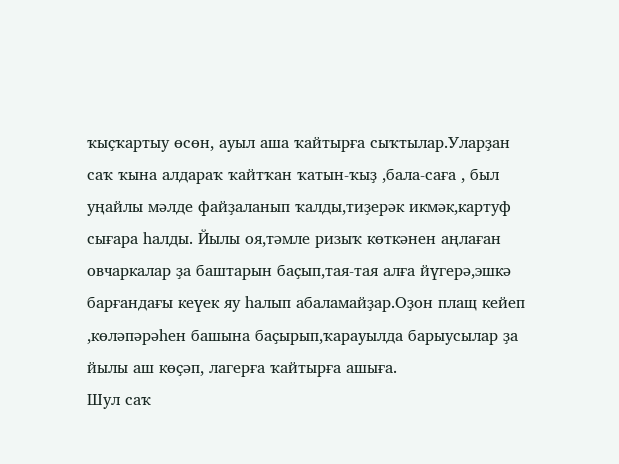ҡыҫҡартыу өсөн, ауыл аша ҡайтырға сыҡтылар.Уларҙан саҡ ҡына алдараҡ ҡайтҡан ҡатын-ҡыҙ ,бала-саға , был уңайлы мәлде файҙаланып ҡалды,тиҙерәк икмәк,картуф сығара һалды. Йылы оя,тәмле ризыҡ көткәнен аңлаған овчаркалар ҙа баштарын баҫып,тая-тая алға йүгерә,эшкә барғандағы кеүек яу һалып абаламайҙар.Оҙон плащ кейеп ,көләпәрәһен башына баҫырып,ҡарауылда барыусылар ҙа йылы аш көҫәп, лагерға ҡайтырға ашыға.
Шул саҡ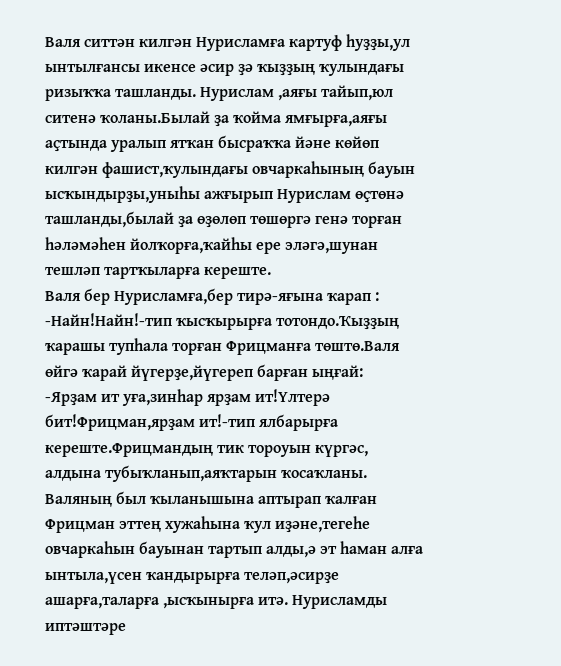Валя ситтән килгән Нурисламға картуф һуҙҙы,ул ынтылғансы икенсе әсир ҙә ҡыҙҙың ҡулындағы ризыҡҡа ташланды. Нурислам ,аяғы тайып,юл ситенә ҡоланы.Былай ҙа ҡойма ямғырға,аяғы аҫтында уралып ятҡан бысраҡҡа йәне көйөп килгән фашист,ҡулындағы овчаркаһының бауын ысҡындырҙы,уныһы ажғырып Нурислам өҫтөнә ташланды,былай ҙа өҙөлөп төшөргә генә торған һәләмәһен йолҡорға,ҡайһы ере эләгә,шунан тешләп тартҡыларға кереште.
Валя бер Нурисламға,бер тирә-яғына ҡарап :
-Найн!Найн!-тип ҡысҡырырға тотондо.Ҡыҙҙың ҡарашы тупһала торған Фрицманға төштө.Валя өйгә ҡарай йүгерҙе,йүгереп барған ыңғай:
-Ярҙам ит уға,зинһар ярҙам ит!Үлтерә бит!Фрицман,ярҙам ит!-тип ялбарырға кереште.Фрицмандың тик тороуын күргәс, алдына тубыҡланып,аяҡтарын ҡосаҡланы.
Валяның был ҡыланышына аптырап ҡалған Фрицман эттең хужаһына ҡул иҙәне,тегеһе овчаркаһын бауынан тартып алды,ә эт һаман алға ынтыла,үсен ҡандырырға теләп,әсирҙе ашарға,таларға ,ысҡынырға итә. Нурисламды иптәштәре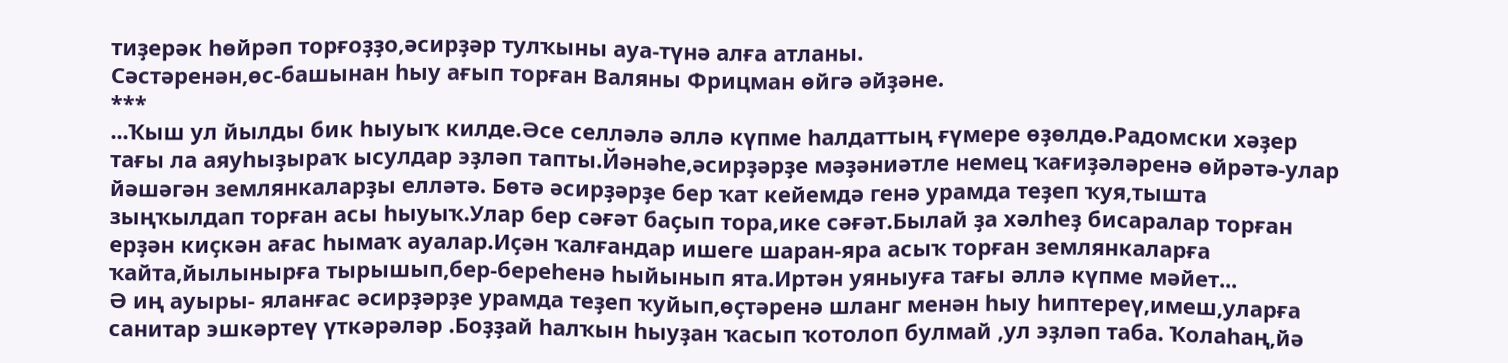тиҙерәк һөйрәп торғоҙҙо,әсирҙәр тулҡыны ауа-түнә алға атланы.
Сәстәренән,өс-башынан һыу ағып торған Валяны Фрицман өйгә әйҙәне.
***
...Ҡыш ул йылды бик һыуыҡ килде.Әсе селләлә әллә күпме һалдаттың ғүмере өҙөлдө.Радомски хәҙер тағы ла аяуһыҙыраҡ ысулдар эҙләп тапты.Йәнәһе,әсирҙәрҙе мәҙәниәтле немец ҡағиҙәләренә өйрәтә-улар йәшәгән землянкаларҙы елләтә. Бөтә әсирҙәрҙе бер ҡат кейемдә генә урамда теҙеп ҡуя,тышта зыңҡылдап торған асы һыуыҡ.Улар бер сәғәт баҫып тора,ике сәғәт.Былай ҙа хәлһеҙ бисаралар торған ерҙән киҫкән ағас һымаҡ ауалар.Иҫән ҡалғандар ишеге шаран-яра асыҡ торған землянкаларға ҡайта,йылынырға тырышып,бер-береһенә һыйынып ята.Иртән уяныуға тағы әллә күпме мәйет...
Ә иң ауыры- яланғас әсирҙәрҙе урамда теҙеп ҡуйып,өҫтәренә шланг менән һыу һиптереү,имеш,уларға санитар эшкәртеү үткәрәләр .Боҙҙай һалҡын һыуҙан ҡасып ҡотолоп булмай ,ул эҙләп таба. Ҡолаһаң,йә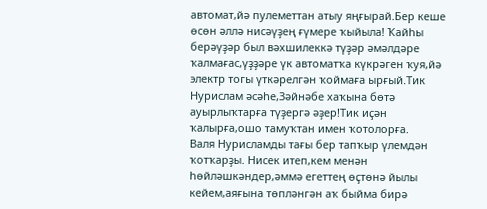автомат,йә пулеметтан атыу яңғырай.Бер кеше өсөн әллә нисәүҙең ғүмере ҡыйыла! Ҡайһы берәүҙәр был вәхшилеккә түҙәр әмәлдәре ҡалмағас,үҙҙәре үк автоматҡа күкрәген ҡуя,йә электр тогы үткәрелгән ҡоймаға ырғый.Тик Нурислам әсәһе,Зәйнәбе хаҡына бөтә ауырлыҡтарға түҙергә әҙер!Тик иҫән ҡалырға,ошо тамуҡтан имен ҡотолорға.
Валя Нурисламды тағы бер тапҡыр үлемдән ҡотҡарҙы. Нисек итеп,кем менән һөйләшкәндер,әммә егеттең өҫтөнә йылы кейем,аяғына төпләнгән аҡ быйма бирә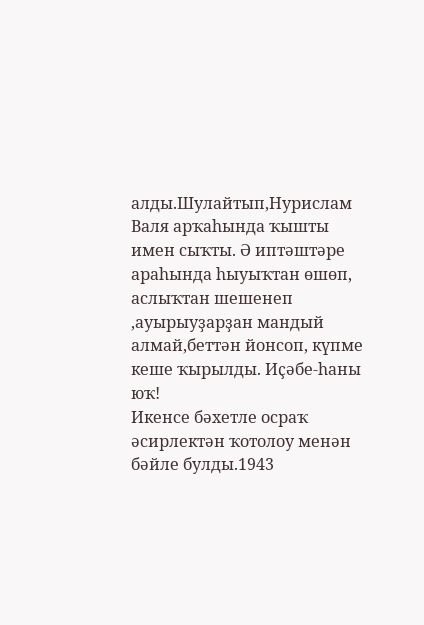алды.Шулайтып,Нурислам Валя арҡаһында ҡышты имен сыҡты. Ә иптәштәре араһында һыуыҡтан өшөп, аслыҡтан шешенеп ,ауырыуҙарҙан мандый алмай,беттән йонсоп, күпме кеше ҡырылды. Иҫәбе-һаны юҡ!
Икенсе бәхетле осраҡ әсирлектән ҡотолоу менән бәйле булды.1943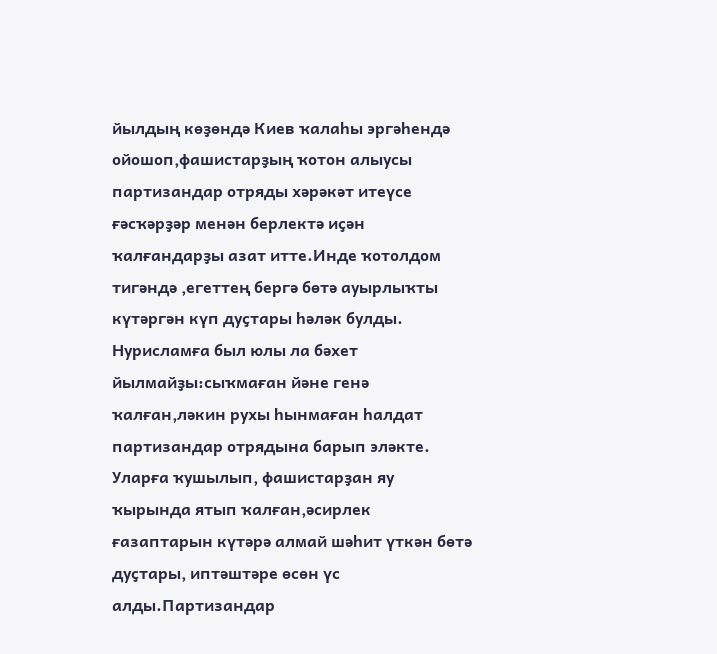йылдың көҙөндә Киев ҡалаһы эргәһендә ойошоп,фашистарҙың ҡотон алыусы партизандар отряды хәрәкәт итеүсе ғәсҡәрҙәр менән берлектә иҫән ҡалғандарҙы азат итте.Инде ҡотолдом тигәндә ,егеттең бергә бөтә ауырлыҡты күтәргән күп дуҫтары һәләк булды. Нурисламға был юлы ла бәхет йылмайҙы:сыҡмаған йәне генә ҡалған,ләкин рухы һынмаған һалдат партизандар отрядына барып эләкте. Уларға ҡушылып, фашистарҙан яу ҡырында ятып ҡалған,әсирлек ғазаптарын күтәрә алмай шәһит үткән бөтә дуҫтары, иптәштәре өсөн үс алды.Партизандар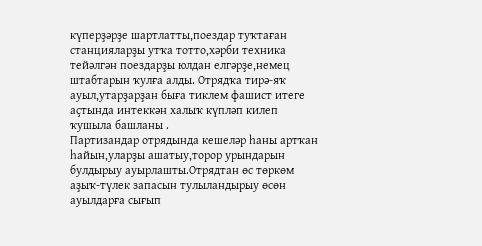күперҙәрҙе шартлатты,поездар туҡтаған станцияларҙы утҡа тотто,хәрби техника тейәлгән поездарҙы юлдан елгәрҙе,немец штабтарын ҡулға алды. Отрядҡа тирә-яҡ ауыл,утарҙарҙан быға тиклем фашист итеге аҫтында интеккән халыҡ күпләп килеп ҡушыла башланы .
Партизандар отрядында кешеләр һаны артҡан һайын,уларҙы ашатыу,торор урындарын булдырыу ауырлашты.Отрядтан өс төркөм аҙыҡ-түлек запасын тулыландырыу өсөн ауылдарға сығып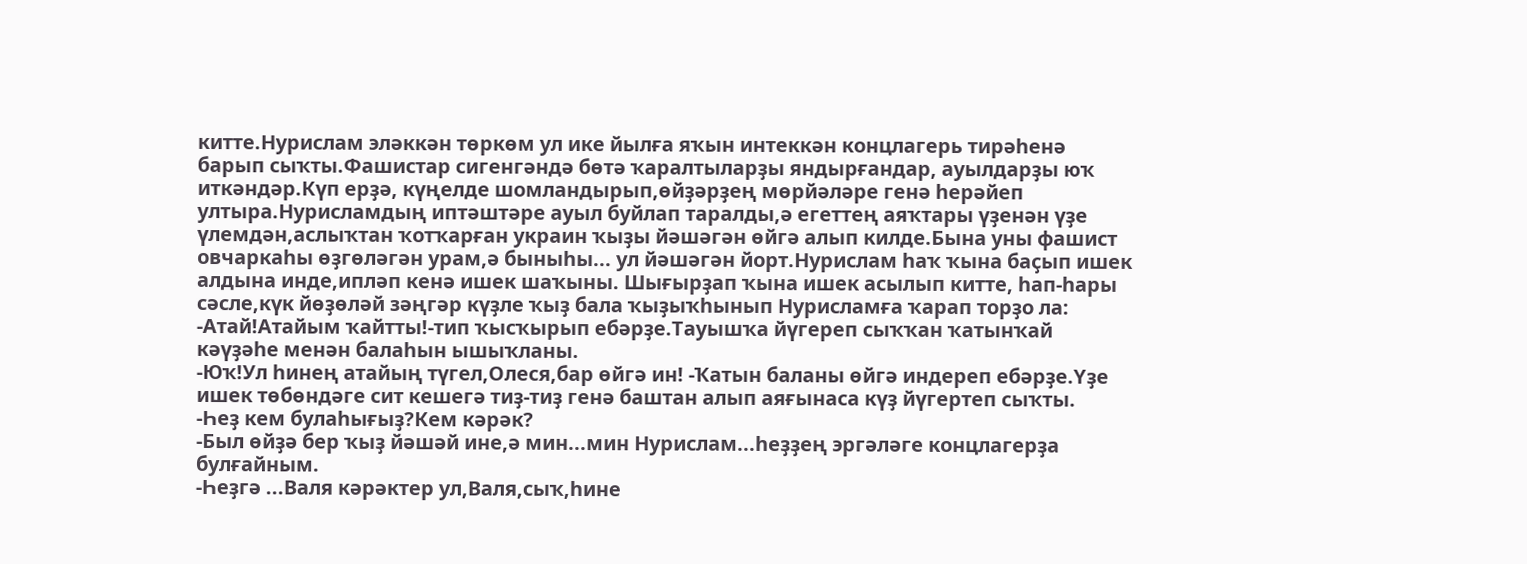китте.Нурислам эләккән төркөм ул ике йылға яҡын интеккән концлагерь тирәһенә барып сыҡты.Фашистар сигенгәндә бөтә ҡаралтыларҙы яндырғандар, ауылдарҙы юҡ иткәндәр.Күп ерҙә, күңелде шомландырып,өйҙәрҙең мөрйәләре генә һерәйеп ултыра.Нурисламдың иптәштәре ауыл буйлап таралды,ә егеттең аяҡтары үҙенән үҙе үлемдән,аслыҡтан ҡотҡарған украин ҡыҙы йәшәгән өйгә алып килде.Бына уны фашист овчаркаһы өҙгөләгән урам,ә быныһы... ул йәшәгән йорт.Нурислам һаҡ ҡына баҫып ишек алдына инде,ипләп кенә ишек шаҡыны. Шығырҙап ҡына ишек асылып китте, һап-һары сәсле,күк йөҙөләй зәңгәр күҙле ҡыҙ бала ҡыҙыҡһынып Нурисламға ҡарап торҙо ла:
-Атай!Атайым ҡайтты!-тип ҡысҡырып ебәрҙе.Тауышҡа йүгереп сыҡҡан ҡатынҡай кәүҙәһе менән балаһын ышыҡланы.
-Юҡ!Ул һинең атайың түгел,Олеся,бар өйгә ин! -Ҡатын баланы өйгә индереп ебәрҙе.Үҙе ишек төбөндәге сит кешегә тиҙ-тиҙ генә баштан алып аяғынаса күҙ йүгертеп сыҡты.
-Һеҙ кем булаһығыҙ?Кем кәрәк?
-Был өйҙә бер ҡыҙ йәшәй ине,ә мин...мин Нурислам...һеҙҙең эргәләге концлагерҙа булғайным.
-Һеҙгә ...Валя кәрәктер ул,Валя,сыҡ,һине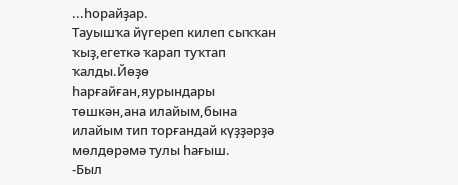...һорайҙар.
Тауышҡа йүгереп килеп сыҡҡан ҡыҙ,егеткә ҡарап туҡтап ҡалды.Йөҙө һарғайған,яурындары төшкән,ана илайым,бына илайым тип торғандай күҙҙәрҙә мөлдөрәмә тулы һағыш.
-Был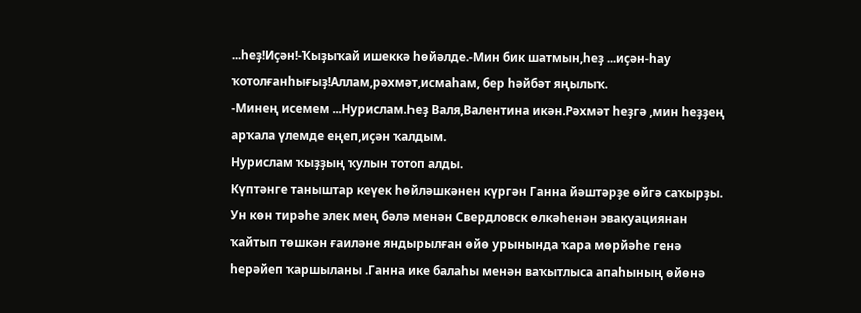...һеҙ!Иҫән!-Ҡыҙыҡай ишеккә һөйәлде.-Мин бик шатмын,һеҙ ...иҫән-һау ҡотолғанһығыҙ!Аллам,рәхмәт,исмаһам, бер һәйбәт яңылыҡ.
-Минең исемем ...Нурислам.Һеҙ Валя,Валентина икән.Рәхмәт һеҙгә ,мин һеҙҙең арҡала үлемде еңеп,иҫән ҡалдым.
Нурислам ҡыҙҙың ҡулын тотоп алды.
Күптәнге таныштар кеүек һөйләшкәнен күргән Ганна йәштәрҙе өйгә саҡырҙы. Ун көн тирәһе элек мең бәлә менән Свердловск өлкәһенән эвакуациянан ҡайтып төшкән ғаиләне яндырылған өйө урынында ҡара мөрйәһе генә һерәйеп ҡаршыланы .Ганна ике балаһы менән ваҡытлыса апаһының өйөнә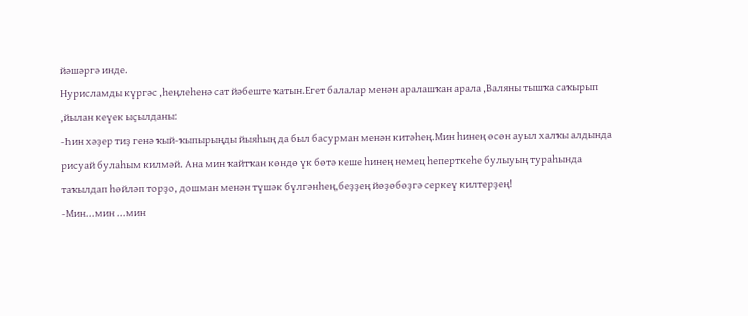йәшәргә инде.
Нурисламды күргәс ,һеңлеһенә сат йәбеште ҡатын.Егет балалар менән аралашҡан арала ,Валяны тышҡа саҡырып ,йылан кеүек ыҫылданы:
-Һин хәҙер тиҙ генә ҡый-ҡыпырыңды йыяһың да был басурман менән китәһең.Мин һинең өсөн ауыл халҡы алдында рисуай булаһым килмәй. Ана мин ҡайтҡан көндө үк бөтә кеше һинең немец һеперткеһе булыуың тураһында таҡылдап һөйләп торҙо, дошман менән түшәк бүлгәнһең,беҙҙең йөҙөбөҙгә серкеү килтерҙең!
-Мин...мин ...мин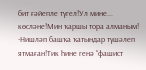бит ғәйепле түгел!Ул мине... көсләне!Мин ҡаршы тора алманым!
-Нишләп башҡа ҡатындар түшәлеп ятмаған!Тик һине генә “фашист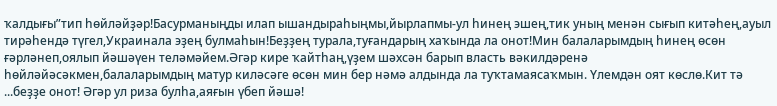ҡалдығы”тип һөйләйҙәр!Басурманыңды илап ышандыраһыңмы,йырлапмы-ул һинең эшең,тик уның менән сығып китәһең,ауыл тирәһендә түгел,Украинала эҙең булмаһын!Беҙҙең турала,туғандарың хаҡында ла онот!Мин балаларымдың һинең өсөн ғәрләнеп,оялып йәшәүен теләмәйем.Әгәр кире ҡайтһаң,үҙем шәхсән барып власть вәкилдәренә һөйләйәсәкмен,балаларымдың матур киләсәге өсөн мин бер нәмә алдында ла туҡтамаясаҡмын. Үлемдән оят көслө.Кит тә ...беҙҙе онот! Әгәр ул риза булһа,аяғын үбеп йәшә!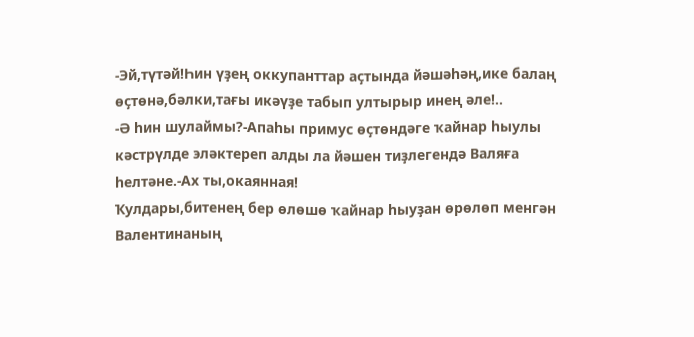-Эй,түтәй!Һин үҙең оккупанттар аҫтында йәшәһәң,ике балаң өҫтөнә,бәлки,тағы икәүҙе табып ултырыр инең әле!..
-Ә һин шулаймы?-Апаһы примус өҫтөндәге ҡайнар һыулы кәстрүлде эләктереп алды ла йәшен тиҙлегендә Валяға һелтәне.-Ах ты,окаянная!
Ҡулдары,битенең бер өлөшө ҡайнар һыуҙан өрөлөп менгән Валентинаның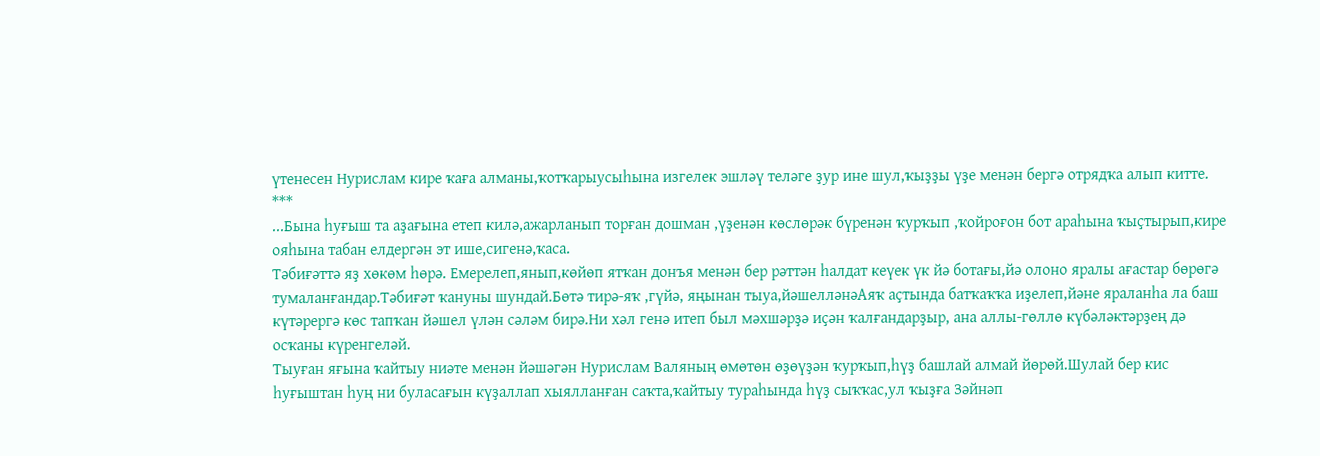үтенесен Нурислам кире ҡаға алманы,ҡотҡарыусыһына изгелек эшләү теләге ҙур ине шул,ҡыҙҙы үҙе менән бергә отрядҡа алып китте.
***
...Бына һуғыш та аҙағына етеп килә,ажарланып торған дошман ,үҙенән көслөрәк бүренән ҡурҡып ,ҡойроғон бот араһына ҡыҫтырып,кире ояһына табан елдергән эт ише,сигенә,ҡаса.
Тәбиғәттә яҙ хөкөм һөрә. Емерелеп,янып,көйөп ятҡан донъя менән бер рәттән һалдат кеүек үк йә ботағы,йә олоно яралы ағастар бөрөгә тумаланғандар.Тәбиғәт ҡануны шундай.Бөтә тирә-яҡ ,гүйә, яңынан тыуа,йәшелләнәАяҡ аҫтында батҡаҡҡа иҙелеп,йәне яраланһа ла баш күтәрергә көс тапҡан йәшел үлән сәләм бирә.Ни хәл генә итеп был мәхшәрҙә иҫән ҡалғандарҙыр, ана аллы-гөллө күбәләктәрҙең дә осҡаны күренгеләй.
Тыуған яғына ҡайтыу ниәте менән йәшәгән Нурислам Валяның өмөтөн өҙөүҙән ҡурҡып,һүҙ башлай алмай йөрөй.Шулай бер кис һуғыштан һуң ни буласағын күҙаллап хыялланған саҡта,ҡайтыу тураһында һүҙ сыҡҡас,ул ҡыҙға Зәйнәп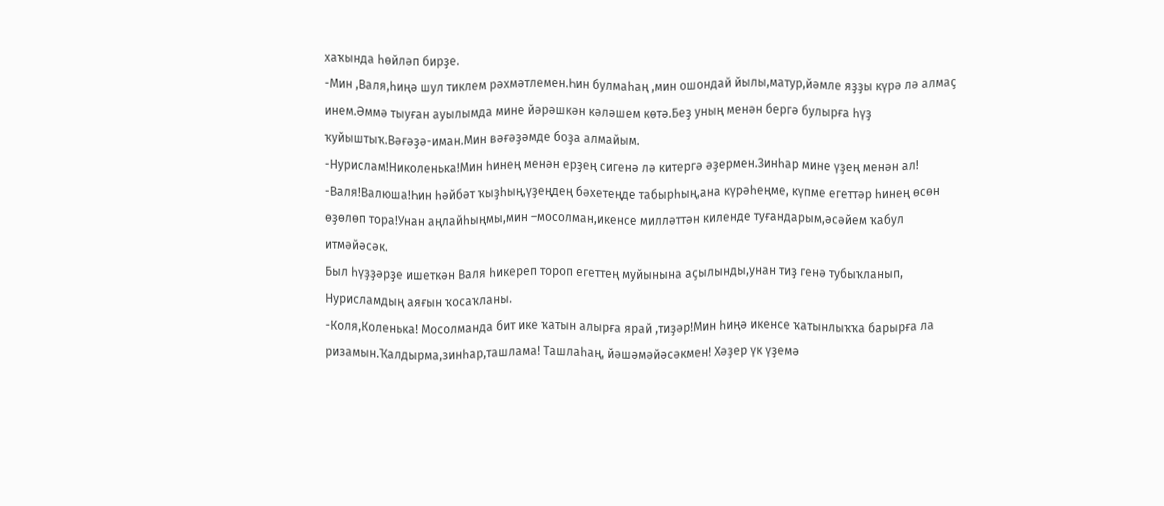хаҡында һөйләп бирҙе.
-Мин ,Валя,һиңә шул тиклем рәхмәтлемен.Һин булмаһаң ,мин ошондай йылы,матур,йәмле яҙҙы күрә лә алмаҫ инем.Әммә тыуған ауылымда мине йәрәшкән кәләшем көтә.Беҙ уның менән бергә булырға һүҙ ҡуйыштыҡ.Вәғәҙә-иман.Мин вәғәҙәмде боҙа алмайым.
-Нурислам!Николенька!Мин һинең менән ерҙең сигенә лә китергә әҙермен.Зинһар мине үҙең менән ал!
-Валя!Валюша!Һин һәйбәт ҡыҙһың,үҙеңдең бәхетеңде табырһың,ана күрәһеңме, күпме егеттәр һинең өсөн өҙөлөп тора!Унан аңлайһыңмы,мин –мосолман,икенсе милләттән киленде туғандарым,әсәйем ҡабул итмәйәсәк.
Был һүҙҙәрҙе ишеткән Валя һикереп тороп егеттең муйынына аҫылынды,унан тиҙ генә тубыҡланып, Нурисламдың аяғын ҡосаҡланы.
-Коля,Коленька! Мосолманда бит ике ҡатын алырға ярай ,тиҙәр!Мин һиңә икенсе ҡатынлыҡҡа барырға ла ризамын.Ҡалдырма,зинһар,ташлама! Ташлаһаң, йәшәмәйәсәкмен! Хәҙер үк үҙемә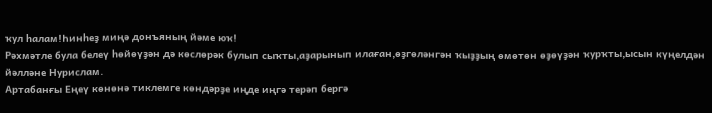ҡул һалам!Һинһеҙ миңә донъяның йәме юҡ!
Рәхмәтле була белеү һөйөүҙән дә көслөрәк булып сыҡты,аҙарынып илаған,өҙгөләнгән ҡыҙҙың өмөтөн өҙөүҙән ҡурҡты,ысын күңелдән йәлләне Нурислам.
Артабанғы Еңеү көнөнә тиклемге көндәрҙе иңде иңгә терәп бергә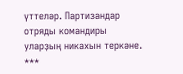үттеләр. Партизандар отряды командиры уларҙың никахын теркәне.
***